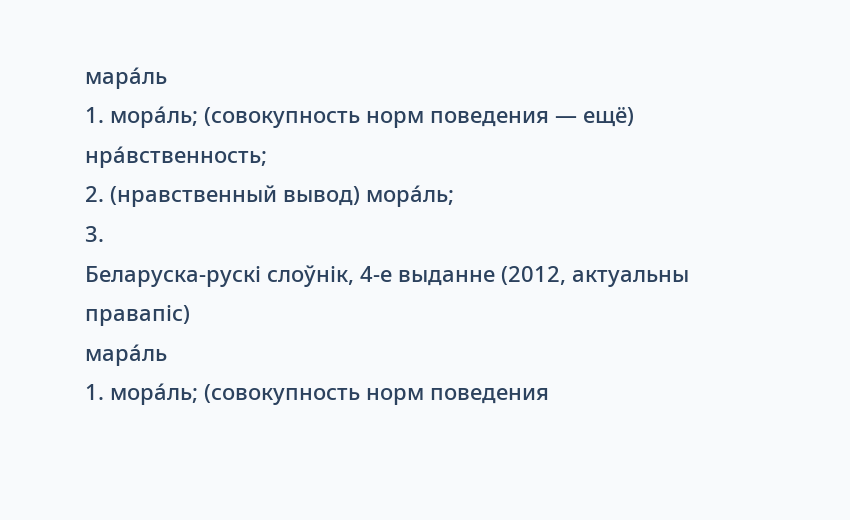мара́ль
1. мора́ль; (совокупность норм поведения — ещё) нра́вственность;
2. (нравственный вывод) мора́ль;
3.
Беларуска-рускі слоўнік, 4-е выданне (2012, актуальны правапіс)
мара́ль
1. мора́ль; (совокупность норм поведения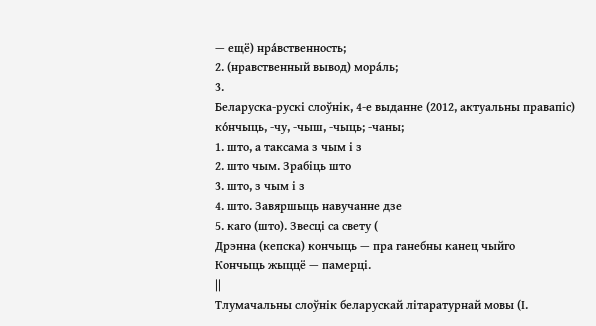— ещё) нра́вственность;
2. (нравственный вывод) мора́ль;
3.
Беларуска-рускі слоўнік, 4-е выданне (2012, актуальны правапіс)
ко́нчыць, -чу, -чыш, -чыць; -чаны;
1. што, а таксама з чым і з
2. што чым. Зрабіць што
3. што, з чым і з
4. што. Завяршыць навучанне дзе
5. каго (што). Звесці са свету (
Дрэнна (кепска) кончыць — пра ганебны канец чыйго
Кончыць жыццё — памерці.
||
Тлумачальны слоўнік беларускай літаратурнай мовы (І.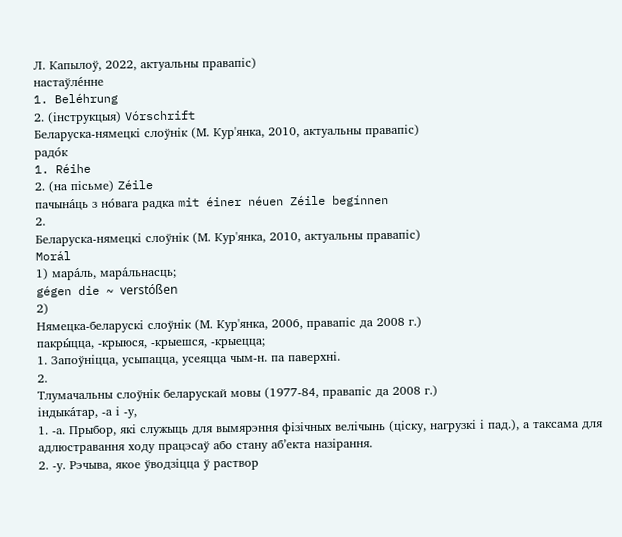Л. Капылоў, 2022, актуальны правапіс)
настаўле́нне
1. Beléhrung
2. (інструкцыя) Vórschrift
Беларуска-нямецкі слоўнік (М. Кур'янка, 2010, актуальны правапіс)
радо́к
1. Réihe
2. (на пісьме) Zéile
пачына́ць з но́вага радка mit éiner néuen Zéile begínnen
2.
Беларуска-нямецкі слоўнік (М. Кур'янка, 2010, актуальны правапіс)
Morál
1) мара́ль, мара́льнасць;
gégen die ~ verstóßen
2)
Нямецка-беларускі слоўнік (М. Кур'янка, 2006, правапіс да 2008 г.)
пакры́цца, ‑крыюся, ‑крыешся, ‑крыецца;
1. Запоўніцца, усыпацца, усеяцца чым‑н. па паверхні.
2.
Тлумачальны слоўнік беларускай мовы (1977-84, правапіс да 2008 г.)
індыка́тар, ‑а і ‑у,
1. ‑а. Прыбор, які служыць для вымярэння фізічных велічынь (ціску, нагрузкі і пад.), а таксама для адлюстравання ходу працэсаў або стану аб’екта назірання.
2. ‑у. Рэчыва, якое ўводзіцца ў раствор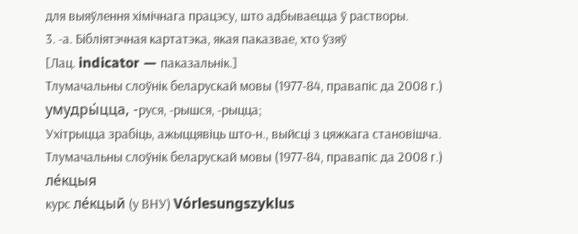для выяўлення хімічнага працэсу, што адбываецца ў растворы.
3. ‑а. Бібліятэчная картатэка, якая паказвае, хто ўзяў
[Лац. indicator — паказальнік.]
Тлумачальны слоўнік беларускай мовы (1977-84, правапіс да 2008 г.)
умудры́цца, ‑руся, ‑рышся, ‑рыцца;
Ухітрыцца зрабіць, ажыццявіць што‑н., выйсці з цяжкага становішча.
Тлумачальны слоўнік беларускай мовы (1977-84, правапіс да 2008 г.)
ле́кцыя
курс ле́кцый (у ВНУ) Vórlesungszyklus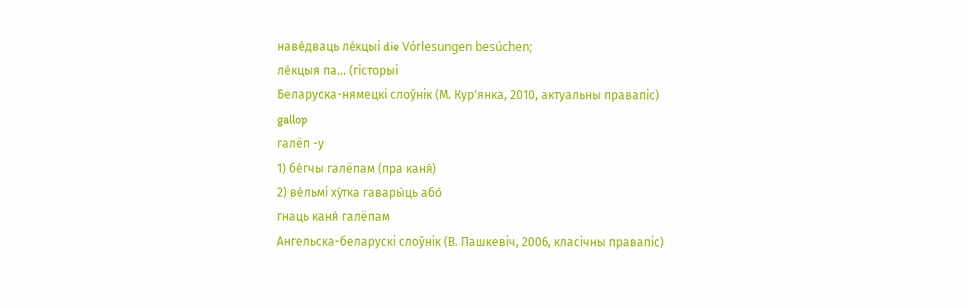наве́дваць ле́кцыі die Vórlesungen besúchen;
ле́кцыя па… (гісторыі
Беларуска-нямецкі слоўнік (М. Кур'янка, 2010, актуальны правапіс)
gallop
галёп -у
1) бе́гчы галёпам (пра каня́)
2) ве́льмі ху́тка гавары́ць або́
гнаць каня́ галёпам
Ангельска-беларускі слоўнік (В. Пашкевіч, 2006, класічны правапіс)